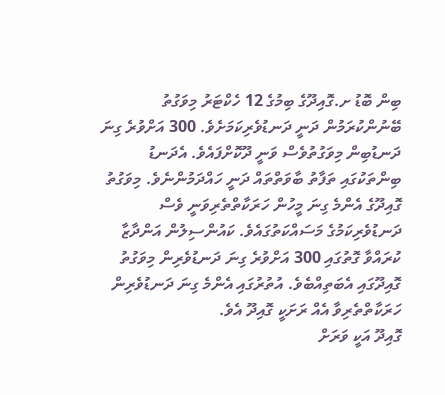ބިން ބޮޑު ށ.ގޮއިދޫގެ ބިމުގެ 12 ހެކްޓަރު މިވަގުތު ބޭނުންކުރަމުން ދަނީ ދަނޑުވެރިކަމަށެވެ. 300 އަށްވުރެ ގިނަ ދަނޑުބިން މިވަގުތުވެސް ވަނީ ދޫކޮށްފައެވެ. އެދަނޑު ބިންތަކުގައި ތަފާތު ބާވަތްތައް ދަނީ ހައްދަމުންނެވެ. މިވަގުތު ގޮއިދޫގެ އެންމެ ގިނަ މީހުން ހަރަކާތްތެރިވަނީ ވެސް ދަނޑުވެރިކަމުގެ މަސައްކަތުގައެވެ. ކައުންސިލުން އަންދާޒާ ކުރައްވާ ގޮތުގައި 300 އަށްވުރެ ގިނަ ދަނޑުވެރިން މިވަގުތު ގޮއިދޫގައި އެބަތިއްބެވެ. އުތުރުގައި އެންމެ ގިނަ ދަނޑުވެރިން ހަރަކާތްތެރިވާ އެއް ރަށަކީ ގޮއިދޫ އެވެ.
ގޮއިދޫ އަކީ ވަރަށް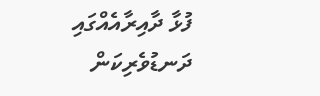ފުޅާ ދާއިރާއެއްގައި ދަނޑުވެރިކަން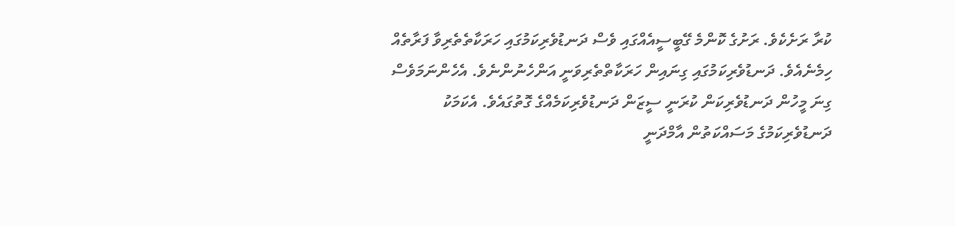ކުރާ ރަށެކެވެ. ރަށުގެ ކޮންމެ ގޭބީސީއެއްގައި ވެސް ދަނޑުވެރިކަމުގައި ހަރަކާތެތެރިވާ ފަރާތެއް ހިމެނެއެވެ. ދަނޑުވެރިކަމުގައި ގިނައިން ހަރަކާތްތެރިވަނީ އަންހެނުންނެވެ. އެހެންނަމަވެސް ގިނަ މީހުން ދަނޑުވެރިކަން ކުރަނީ ސީޒަން ދަނޑުވެރިކަމެއްގެ ގޮތުގައެވެ. އެކަމަކު ދަނޑުވެރިކަމުގެ މަސައްކަތުން އާމްދަނީ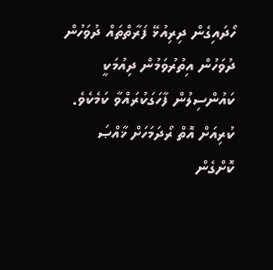ހޯދައިގެން ދިރިއުޅޭ ފަރާތްތައް ދުވަހުން ދުވަހުން އިތުރުވަމުން ދިއުމަކީ ކައުންސިލުން ފާހަގަކުރައްވާ ކަމެކެވެ.
ކުރިއަށް އޮތް ރޯދަމަހަށް ޚާއްޞަ ކޮށްގެން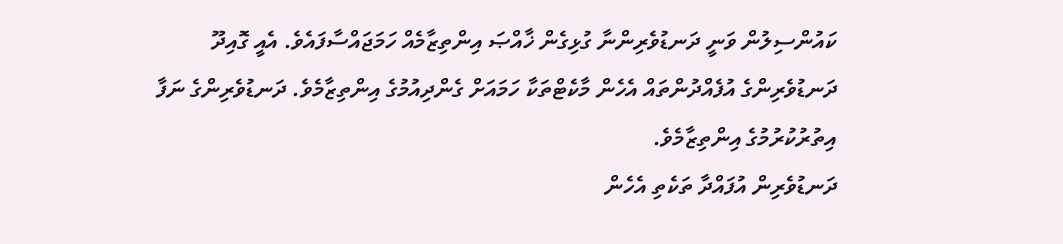ކައުންސިލުން ވަނީ ދަނޑުވެރިންނާ ގުޅިގެން ޚާއްޞަ އިންތިޒާމެއް ހަމަޖައްސާފައެވެ. އެއީ ގޮއިދޫ ދަނޑުވެރިންގެ އުފެއްދުންތައް އެހެން މާކެޓްތަކާ ހަމައަށް ގެންދިއުމުގެ އިންތިޒާމެވެ. ދަނޑުވެރިންގެ ނަފާ އިތުރުކުރުމުގެ އިންތިޒާމެވެ.
ދަނޑުވެރިން އުފައްދާ ތަކެތި އެހެން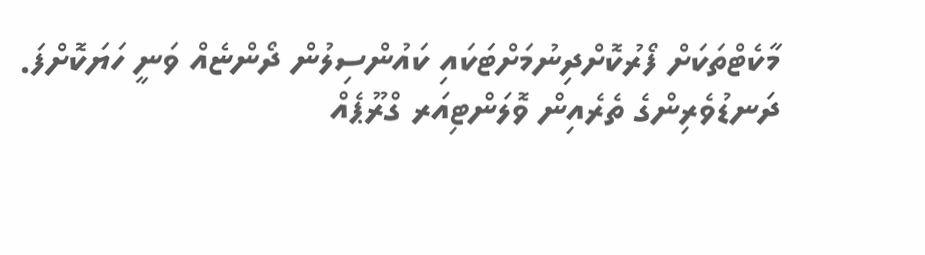މާކެޓްތަކަށް ފޯރުކޮށްދިނުމަށްޓަކައި ކައުންސިލުން ދޯންޏެއް ވަނީ ހަޔަކޮށްފަ. ދަނޑުވެރިންގެ ތެރެއިން ވޮލަންޓިއަރ ގްރޫޕެއް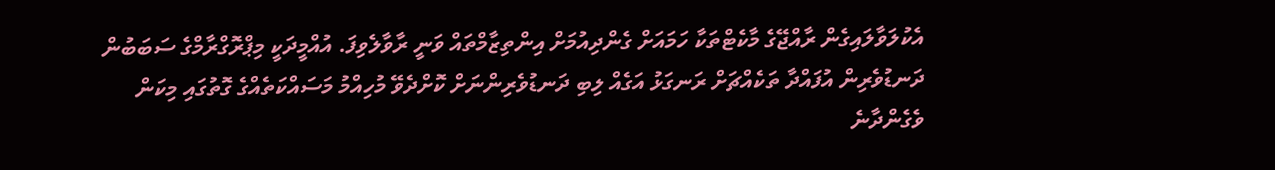އެކުލަވާލައިގެން ރާއްޖޭގެ މާކެޓްތަކާ ހަމައަށް ގެންދިއުމަށް އިންތިޒާމްތައް ވަނީ ރާވާލެވިފަ. އުއްމީދަކީ މިޕްރޮގްރާމްގެ ސަބަބުން ދަނޑުވެރިން އުފައްދާ ތަކެއްޗަށް ރަނގަޅު އަގެއް ލިބި ދަނޑުވެރިންނަށް ކޮށްދެވޭ މުހިއްމު މަސައްކަތެއްގެ ގޮތުގައި މިކަން ވެގެންދާނެ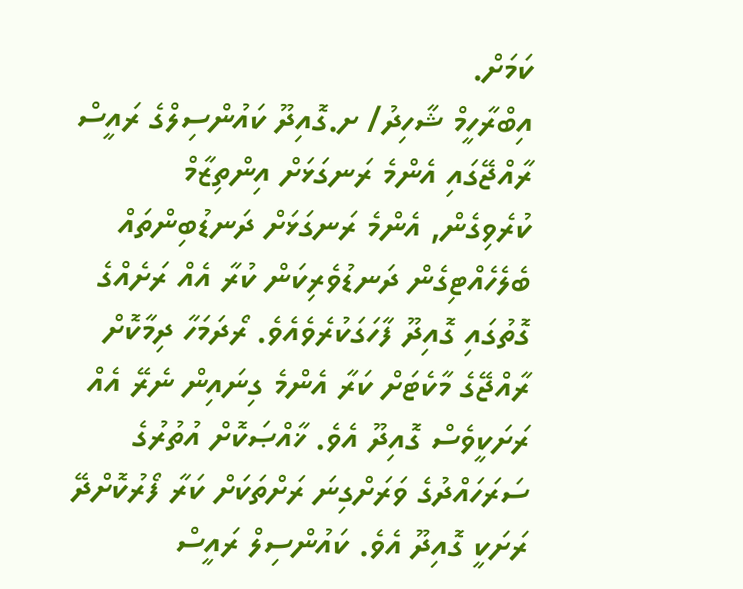ކަމަށް.
އިބްރާހީމް ޝާހިދު/ ށ.ގޮއިދޫ ކައުންސިލްގެ ރައީސް
ރާއްޖޭގައި އެންމެ ރަނގަޅަށް އިންތިޒާމް ކުރެވިގެން, އެންމެ ރަނގަޅަށް ދަނޑުބިންތައް ބެލެހެއްޓިގެން ދަނޑުވެރިކަން ކުރާ އެއް ރަށެއްގެ ގޮތުގައި ގޮއިދޫ ފާހަގަކުރެވެއެވެ. ރޯދަމަހާ ދިމާކޮށް ރާއްޖޭގެ މާކެޓަށް ކަރާ އެންމެ ގިނައިން ނެރޭ އެއް ރަށަކީވެސް ގޮއިދޫ އެވެ. ޚާއްޞަކޮށް އުތުރުގެ ސަރަހައްދުގެ ވަރަށްގިނަ ރަށްތަކަށް ކަރާ ފޯރުކޮށްދޭ ރަށަކީ ގޮއިދޫ އެވެ. ކައުންސިލް ރައީސް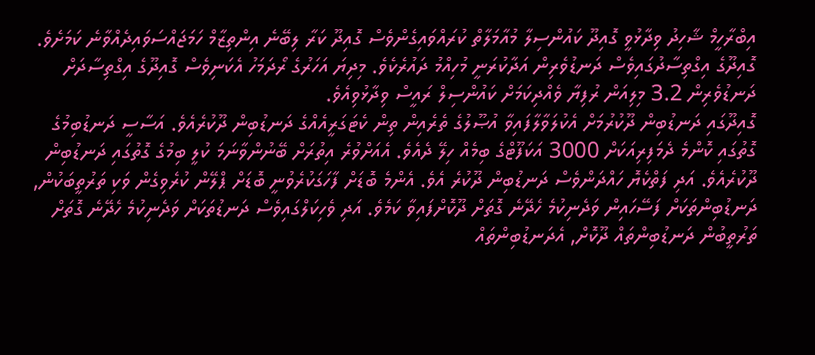އިބްރާހީމް ޝާހިދު ވިދާޅުވީ ގޮއިދޫ ކައުންސިލާ މުއާމަލާތް ކުރައްވައިގެންވެސް ގޮއިދޫ ކަރާ ލިބޭނެ އިންތިޒާމް ހަމަޖައްސަވައިދެއްވާނެ ކަމަށެވެ. ގޮއިދޫގެ އިގްތިސާދުގައިވެސް ދަނޑުވެރިން އަދާކުރަނީ މުހިއްމު ދައުރެކެވެ. މިދިޔަ އަހަރުގެ ރޯދަމަހު އެކަނިވެސް ގޮއިދޫގެ އިގްތިސާދަށް ދަނޑުވެރިން 3.2 މިލިއަން ރުފިޔާ ވެއްދިކަމަށް ކައުންސިލް ރައީސް ވިދާޅުވިއެވެ.
ގޮއިދޫގައި ދަނޑުބިން ދޫކުރުމަށް އެކުލަވާލާފައިވާ އުޞޫލުގެ ތެރެއިން ތިން ކެޓަގަރީއެއްގެ ދަނޑުބިން ދޫކުރެއެވެ. އަސާސީ ދަނޑުބިމުގެ ގޮތުގައި ކޮންމެ ދެމަފިރިއަކަށް 3000 އަކަފޫޓްގެ ބިމެއް ހިލޭ ދެއެވެ. އެއަށްވުރެ އިތުރަށް ބޭނުންވާނަމަ ކުލީ ބިމުގެ ގޮތުގައި ދަނޑުބިން ދޫކުރެއެވެ. އަދި ފަތްކެޔޮ ހައްދަންވެސް ދަނޑުބިން ދޫކުރެ އެވެ. އެންމެ ބޮޑަށް ފާހަގަކުރެވުނީ ބޮޑަށް ޕްލޭން ކުރެވިގެން ވަކި ތަރުތީބަކުން, ދަނޑުބިންތަކަށް ފަސޭހައިން ވަދެނިކުމެ ހެދޭނެ ގޮތަށް ދޫކޮށްފައިވާ ކަމެވެ. އަދި ވެހިކަލްގައިވެސް ދަނޑުތަކަށް ވަދެނިކުމެ ހެދޭނެ ގޮތަށް ތަރުތީބުން ދަނޑުބިންތައް ދޫކޮށް, އެދަނޑުބިންތައް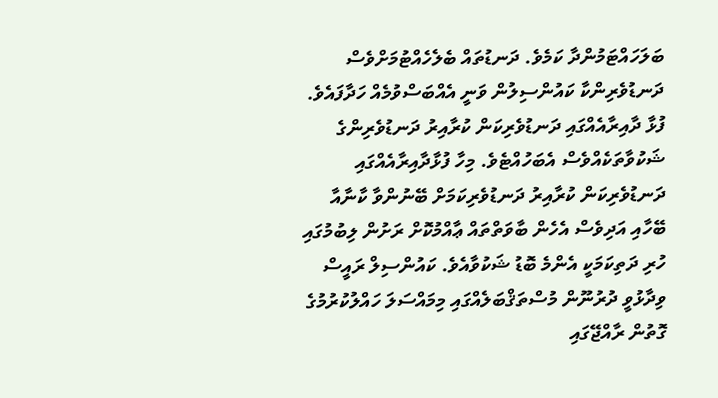ބަލަހައްޓަމުންދާ ކަމެވެ. ދަނޑުތައް ބެލެހެއްޓުމަށްވެސް ދަނޑުވެރިންކާ ކައުންސިލުން ވަނީ އެއްބަސްވުމެއް ހަދާފައެވެ.
ފުޅާ ދާއިރާއެއްގައި ދަނޑުވެރިކަން ކުރާއިރު ދަނޑުވެރިންގެ ޝަކުވާތަކެއްވެސް އެބަހުއްޓެވެ. މިހާ ފުޅާދާއިރާއެއްގައި ދަނޑުވެރިކަން ކުރާއިރު ދަނޑުވެރިކަމަށް ބޭނުންވާ ކާނާއާ ބޭހާއި އަދިވެސް އެހެން ބާވަތްތައް ޢާއްމުކޮށް ރަށުން ލިބުމުގައި ހުރި ދަތިކަމަކީ އެންމެ ބޮޑު ޝަކުވާއެވެ. ކައުންސިލް ރައީސް ވިދާޅުވީ ދުރުނޫން މުސްތަޤްބަލެއްގައި މިމައްސަލަ ހައްލުކުރުމުގެ ގޮތުން ރާއްޖޭގައި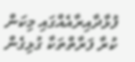ފުޅާދާއިރާއެއްގައި މިކަން ކުރާ ފަރާތްތަކާ ގުޅިގެން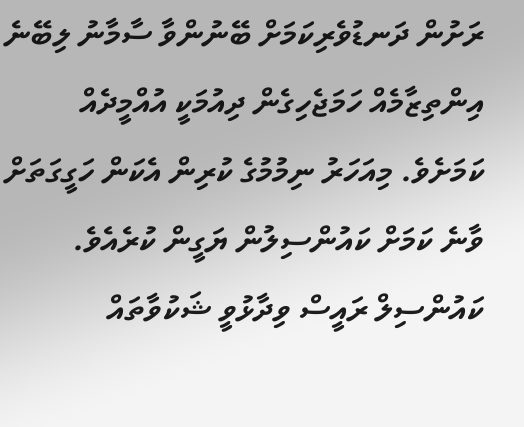ރަށުން ދަނޑުވެރިކަމަށް ބޭނުންވާ ސާމާނު ލިބޭނެ އިންތިޒާމެއް ހަމަޖެހިގެން ދިއުމަކީ އުއްމީދެއް ކަމަށެވެ. މިއަހަރު ނިމުމުގެ ކުރިން އެކަން ހަގީގަތަށް ވާނެ ކަމަށް ކައުންސިލުން ޔަގީން ކުރެއެވެ.
ކައުންސިލް ރައީސް ވިދާޅުވީ ޝަކުވާތައް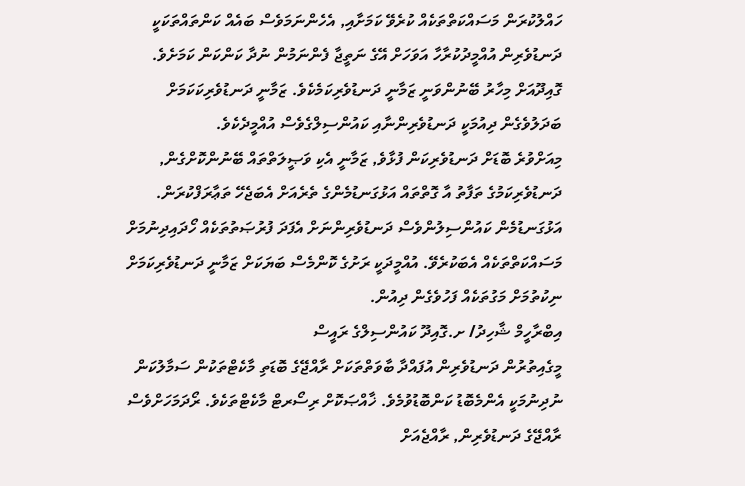ހައްލުކުރަން މަސައްކަތްތަކެއް ކުރެވޭ ކަމަށާއި, އެހެންނަމަވެސް ބައެއް ކަންތައްތަކަކީ ދަނޑުވެރިން އުއްމީދުކުރާހާ އަވަހަށް އޭގެ ނަތީޖާ ފެންނަމުން ނުދާ ކަންކަން ކަމަށެވެ. ގޮއިދޫއަށް މިހާރު ބޭނުންވަނީ ޒަމާނީ ދަނޑުވެރިކަމެކެވެ. ޒަމާނީ ދަނޑުވެރިކަކަމަށް ބަދަލުވެގެން ދިއުމަކީ ދަނޑުވެރިންނާއި ކައުންސިލްގެވެސް އުއްމީދެކެވެ.
މިއަށްވުރެ ބޮޑަށް ދަނޑުވެރިކަން ފުޅާވެ, ޒަމާނީ އެކި ވަޞީލަތްތައް ބޭނުންކޮށްގެން, ދަނޑުވެރިކަމުގެ ތަފާތު އާ ގޮތްތައް އަޅުގަނޑުމެންގެ ތެރެއަށް އެބަޖެހޭ ތަޢާރަފްކުރަން. އަޅުގަނޑުމެން ކައުންސިލުންވެސް ދަނޑުވެރިންނަށް އެފަދަ ފުރުޞަތުތަކެއް ހޯދައިދިނުމަށް މަސައްކަތްތަކެއް އެބަކުރެވޭ. އުއްމީދަކީ ރަށުގެ ކޮންމެސް ބަޔަކަށް ޒަމާނީ ދަނޑުވެރިކަމަށް ނިކުތުމަށް މަގުތަކެއް ފަހުވެގެން ދިއުން.
އިބްރާހީމް ޝާހިދު/ ށ.ގޮއިދޫ ކައުންސިލްގެ ރައީސް
މީގެއިތުރުން ދަނޑުވެރިން އުފައްދާ ބާވަތްތަކަށް ރާއްޖޭގެ ބޮޑަތި މާކެޓްތަކުން ސަމާލުކަން ނުދިނުމަކީ އެންމެބޮޑު ކަންބޮޑުވުމެވެ. ޚާއްޞަކޮށް ރިސޯރޓް މާކެޓްތަކެވެ. ރޯދަމަހަށްވެސް ރާއްޖޭގެ ދަނޑުވެރިން, ރާއްޖެއަށް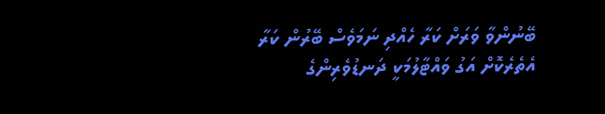ބޭނުންވާ ވަރަށް ކަރާ ހެއްދި ނަމަވެސް ބޭރުން ކަރާ އެތެރެކޮށް އަގު ވައްޓާލުމަކީ ދަނޑުވެރިންގެ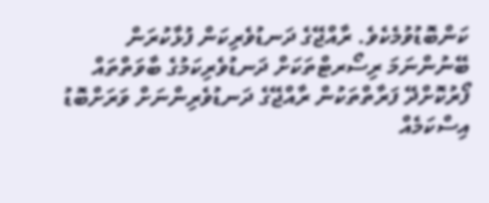ކަންބޮޑުވުމެކެވެ. ރާއްޖޭގެ ދަނޑުވެރިކަން ފުޅާކުރަން ބޭނުންނަމަ ރިސޯރޓްތަކަށް ދަނޑުވެރިކަމުގެ ބާވަތްތައް ފޯރުކޮށްދޭ ފަރާތްތަކުން ރާއްޖޭގެ ދަނޑުވެރިންނަށް ވަރަށްބޮޑު އިސްކަމެއް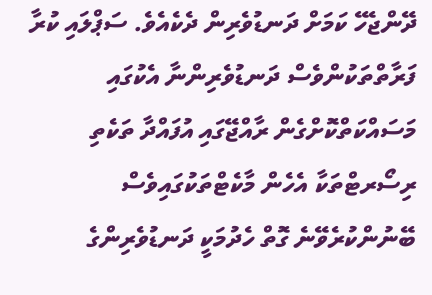ދޭންޖެހޭ ކަމަށް ދަނޑުވެރިން ދެކެއެވެ. ސަޕްލައި ކުރާ ފަރާތްތަކުންވެސް ދަނޑުވެރިންނާ އެކުގައި މަސައްކަތްކޮށްގެން ރާއްޖޭގައި އުފައްދާ ތަކެތި ރިސޯރޓްތަކާ އެހެން މާކެޓްތަކުގައިވެސް ބޭނުންކުރެވޭނެ ގޮތް ހެދުމަކީ ދަނޑުވެރިންގެ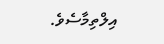އިލްތިމާސެވެ.